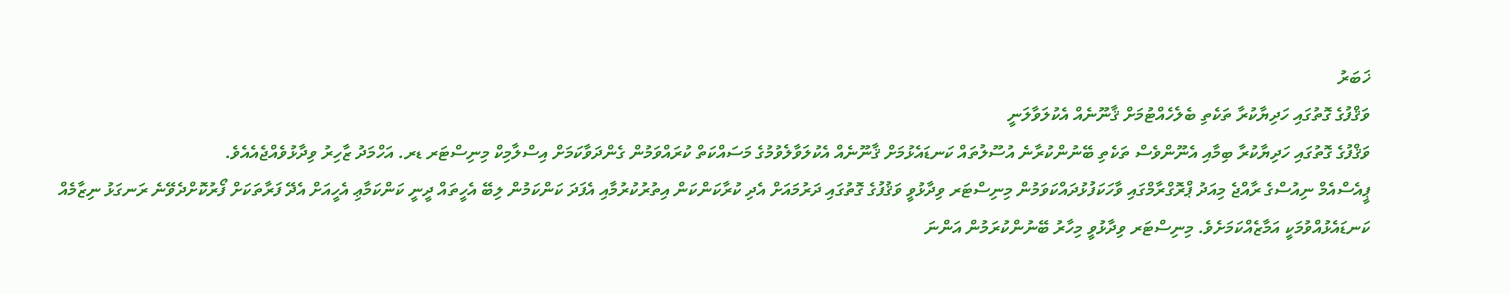ޚަބަރު
ވަޤްފުގެ ގޮތުގައި ހަދިޔާކުރާ ތަކެތި ބެލެހެއްޓުމަށް ޤާނޫނެއް އެކުލަވާލަނީ
ވަޤްފުގެ ގޮތުގައި ހަދިޔާކުރާ ބިމާއި އެނޫންވެސް ތަކެތި ބޭނުންކުރާނެ އުސޫލުތައް ކަނޑައެޅުމަށް ޤާނޫނެއް އެކުލަވާލެވުމުގެ މަސައްކަތް ކުރައްވަމުން ގެންދަވާކަމަށް އިސްލާމިކް މިނިސްޓަރ ޑރ. އަހްމަދު ޒާހިރު ވިދާޅުވެއްޖެއެއެވެ.
ޕީއެސްއެމް ނިއުސްގެ ރާއްޖެ މިއަދު ޕްރޮގްރާމްގައި ވާހަކަފުޅުދައްކަވަމުން މިނިސްޓަރ ވިދާޅުވީ ވަޤުފުގެ ގޮތުގައި ދަރުމައަށް އެދި ކުރާކަންކަން އިތުރުކުރުމާއި އެފަދަ ކަންކަމުން ލިބޭ އެހީތައް ދީނީ ކަންކަމާޢި އެހީއަށް އެދޭ ފަރާތަކަށް ފޯރުކޮށްދެވޭނެ ރަނގަޅު ނިޒާމެއް ކަނޑައެޅުއްވުމަކީ އަމާޒެއްކަމަށެވެ. މިނިސްޓަރ ވިދާޅުވީ މިހާރު ބޭނުންކުރަމުން އަންނަ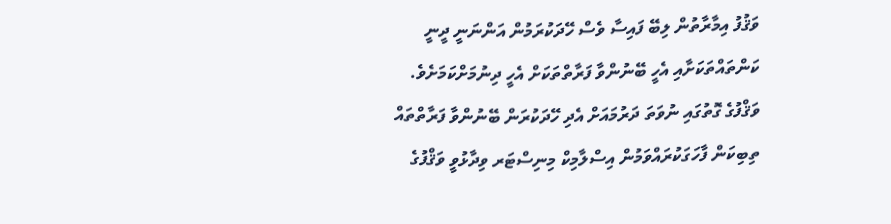ވަޤުފު އިމާރާތުން ލިބޭ ފައިސާ ވެސް ހޭދަކުރަމުން އަންނަނީ ދީނީ ކަންތައްތަކަށާއި އެހީ ބޭނުންވާ ފަރާތްތަކަށް އެހީ ދިނުމަށްކަމަށެވެ.
ވަޤްފުގެ ގޮތުގައި ނުވަތަ ދަރުމައަށް އެދި ހޭދަކުރަން ބޭނުންވާ ފަރާތްތައް ތިބިކަން ފާހަގަކުރައްވަމުން އިސްލާމިކް މިނިސްޓަރ ވިދާޅުވީ ވަޤްފުގެ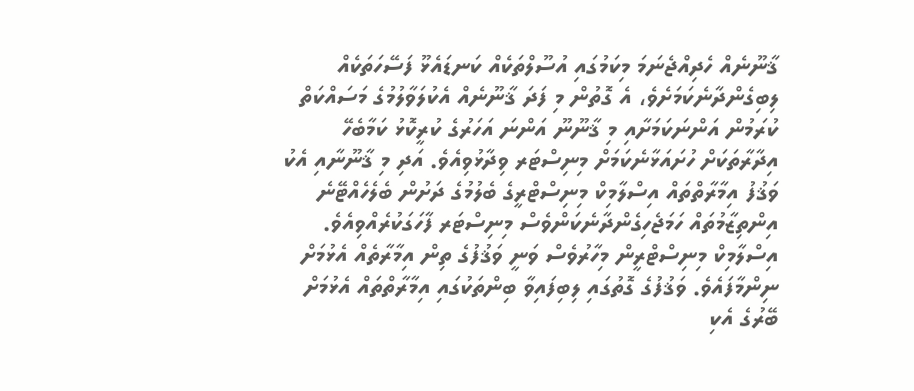ޤާނޫނެއް ހެދިއްޖެނަމަ މިކަމުގައި އުސޫލްތަކެއް ކަނޑައެޅޫ ފަސޭހަތަކެއް ލިބިގެންދާނެކަމަށެވެ، އެ ގޮތުން މި ފަދަ ޤާނޫނެއް އެކުލަވާލުމުގެ މަސައްކަތް ކުރަމުން އަންނަކަމަށާއި މި ޤާނޫނޫ އަންނަ އަހަރުގެ ކުރީކޮޅު ކަމާބެހޭ އިދާރާތަކަށް ހުށައަޅާނެކަމަށް މިނިސްޓަރ ވިދާޅުވިއެވެ. އަދި މި ޤާނޫނާއި އެކު ވަޤުފު އިމާރާތްތައް އިސްލާމިކް މިނިސްޓްރީގެ ބެލުމުގެ ދަށުން ބެލެހެއްޓޭނެ އިންތިޒާމުތައް ހަމަޖެހިގެންދާނެކަންވެސް މިނިސްޓަރ ފާހަގަކުރެއްވިއެވެ.
އިސްލާމިކް މިނިސްޓްރީން މިހާރުވެސް ވަނީ ވަޤުފުގެ ތިން އިމާރާތެއް އެޅުމަށް ނިންމާފައެވެ. ވަޤުފުގެ ގޮތުގައި ލިބިފައިވާ ބިންތަކުގައި އިމާރާތްތައް އެޅުމަށް ބޭރުގެ އެކި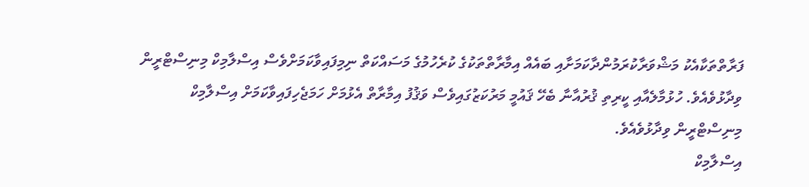ފަރާތްތަކާއެކު މަޝްވަރާކުރަމުންދާކަމަށާއި ބައެއް އިމާރާތްތަކުގެ ކުރެހުމުގެ މަސައްކަތް ނިމިފައިވާކަމަށްވެސް އިސްލާމިކް މިނިސްޓްރީން ވިދާޅުވެއެވެ. ހުޅުމާލެއާއި ކީރިތި ޤުރުއާނާ ބެހޭ ޤައުމީ މަރުކަޒުގައިވެސް ވަޤުފު އިމާރާތް އެޅުމަށް ހަމަޖެހިފައިވާކަމަށް އިސްލާމިކް މިނިސްޓްރީން ވިދާޅުވެއެވެ.
އިސްލާމިކް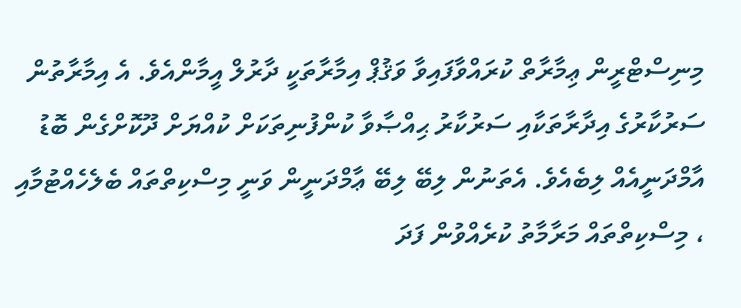މިނިސްޓްރީން ޢިމާރާތް ކުރައްވާފައިވާ ވަޤުޕް އިމާރާތަކީ ދާރުލް އީމާންއެވެ. އެ އިމާރާތުން ސަރުކާރުގެ އިދާރާތަކާއި ސަރުކާރު ޙިއްޞާވާ ކުންފުނިތަކަށް ކުއްޔަށް ދޫކޮށްގެން ބޮޑު އާމްދަނީއެއް ލިބެއެވެ. އެތަނުން ލިބޭ ލިބޭ ޢާމްދަނީން ވަނީ މިސްކިތްތައް ބެލެހެއްޓުމާއި ، މިސްކިތްތައް މަރާމާތު ކުރެއްވުން ފަދަ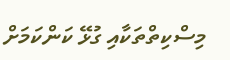މިސްކިތްތަކާއި ގުޅޭ ކަންކަމަށް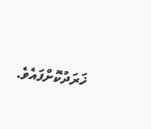ޚަރަދުކޮށްފައެވެ.